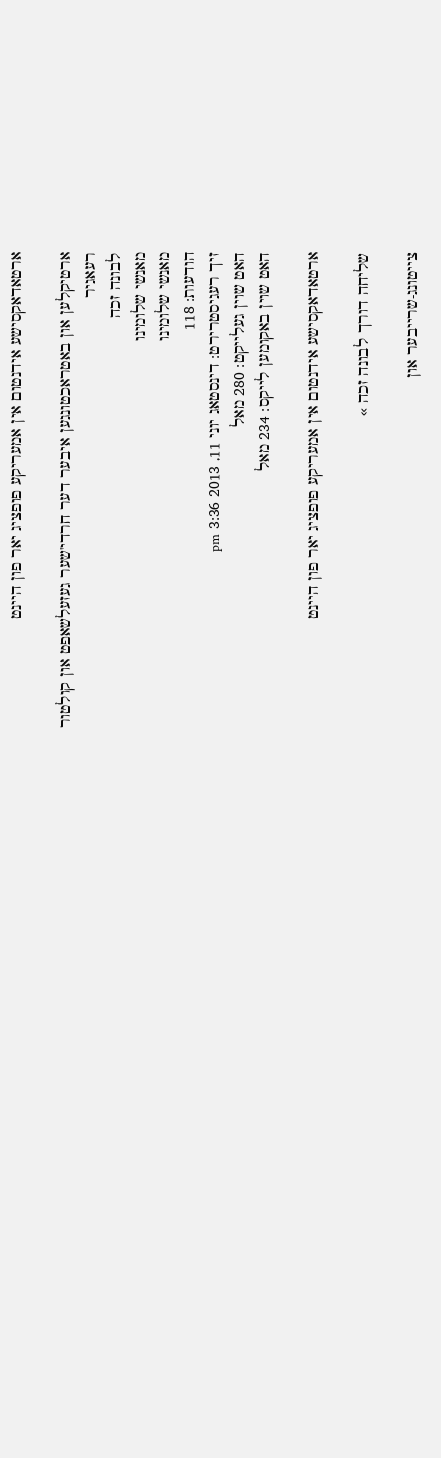ארטאדאקסישע אידנטום אין אמעריקע פופציג יאר פון היינט

ארטיקלען און באטראכטונגען איבער דער חרדי'שער געזעלשאפט און קולטור
רעאגיר
לבונה זכה
מאנשי שלומינו
מאנשי שלומינו
הודעות: 118
זיך רעגיסטרירט: דינסטאג יוני 11, 2013 3:36 pm
האט שוין געלייקט: 280 מאל
האט שוין באקומען לייקס: 234 מאל

ארטאדאקסישע אידנטום אין אמעריקע פופציג יאר פון היינט

שליחה דורך לבונה זכה »

צייטונג-שרייבער און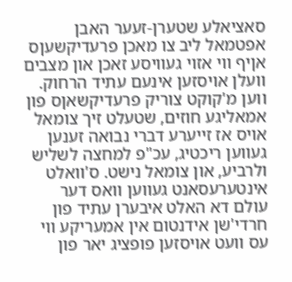סאציאלע שטערן-זעער האבן אפטמאל ליב צו מאכן פרעדיקשעןס אןיף ווי אזוי געוויסע זאכן און מצבים וועלן אויסזען אינעם עתיד הרחוק. ווען מ'קוקט צוריק פרעדיקשאןס פון אמאליגע חוזים, שטעלט זיך צומאל אויס אז זייערע דברי נבואה זענען געווען ריכטיג, עכ"פ למחצה לשליש ולרביע, און צומאל נישט. ס'וואלט אינטערעסאנט געווען וואס דער עולם דא האלט איבערן עתיד פון חרדי'שן אידנטום אין אמעריקע ווי עס וועט אויסזען פופציג יאר פון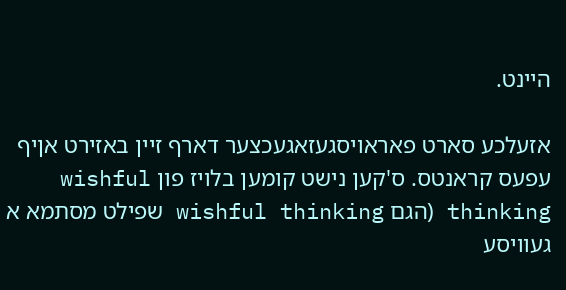היינט.

אזעלכע סארט פאראויסגעזאגעכצער דארף זיין באזירט אןיף עפעס קראנטס. ס'קען נישט קומען בלויז פון wishful thinking (הגם wishful thinking שפילט מסתמא א געוויסע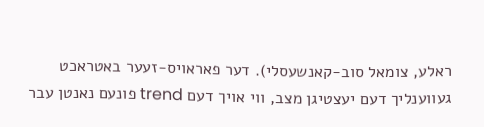ראלע, צומאל סוב-קאנשעסלי). דער פאראויס-זעער באטראכט געווענליך דעם יעצטיגן מצב, ווי אויך דעם trend פונעם נאנטן עבר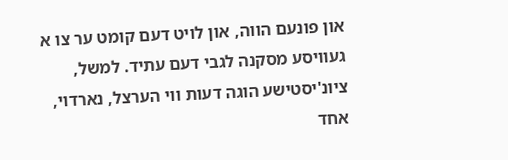און פונעם הווה, און לויט דעם קומט ער צו א געוויסע מסקנה לגבי דעם עתיד. למשל, ציונ'יסטישע הוגה דעות ווי הערצל, נארדוי, אחד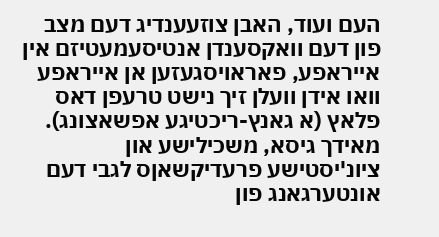העם ועוד, האבן צוזעענדיג דעם מצב פון דעם וואקסענדן אנטיסעמעטיזם אין אייראפע, פאראויסגעזען אן אייראפע וואו אידן וועלן זיך נישט טרעפן דאס פלאץ (א גאנץ-ריכטיגע אפשאצונג). מאידך גיסא, משכילישע און ציונ'יסטישע פרעדיקשאןס לגבי דעם אונטערגאנג פון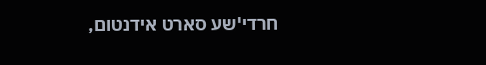חרדי'שע סארט אידנטום,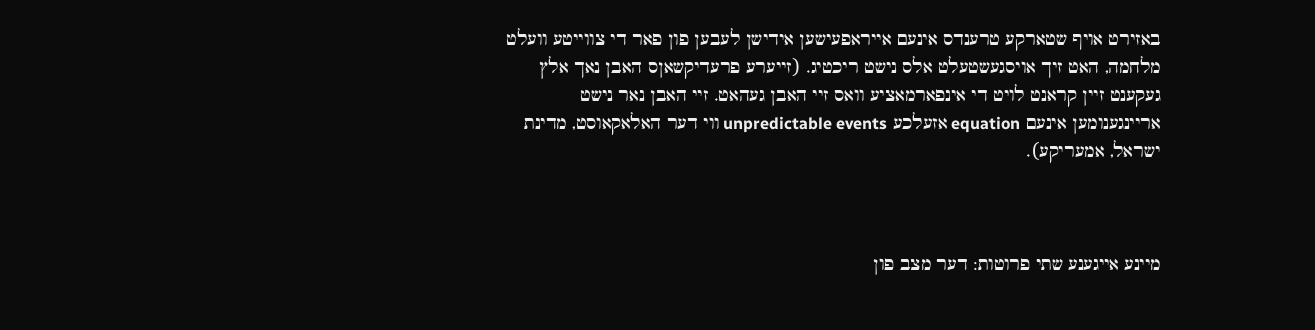באזירט אויף שטארקע טרענדס אינעם אייראפעישען אידישן לעבען פון פאר די צווייטע וועלט מלחמה, האט זיך אויסגעשטעלט אלס נישט ריכטיג. (זייערע פרעדיקשאןס האבן נאך אלץ געקענט זיין קראנט לויט די אינפארמאציע וואס זיי האבן געהאט. זיי האבן נאר נישט אריינגענומען אינעם equation אזעלכע unpredictable events ווי דער האלאקאוסט, מדינת ישראל, אמעריקע).



מיינע אייגענע שתי פרוטות: דער מצב פון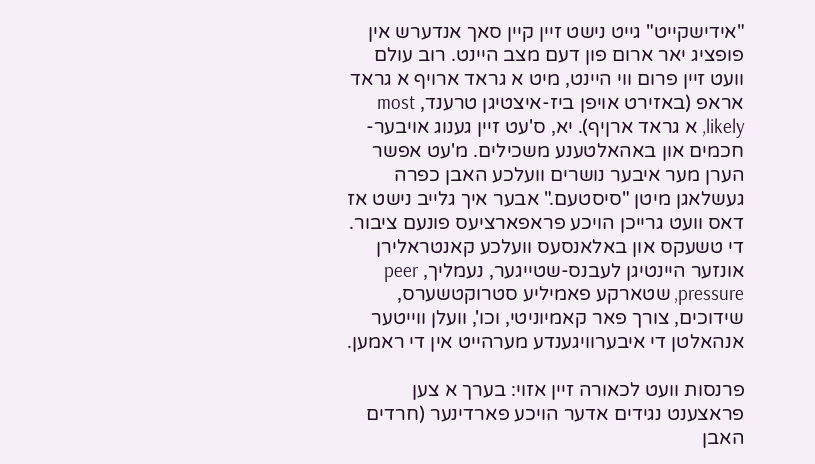"אידישקייט" גייט נישט זיין קיין סאך אנדערש אין פופציג יאר ארום פון דעם מצב היינט. רוב עולם וועט זיין פרום ווי היינט, מיט א גראד ארויף א גראד אראפ (באזירט אויפן ביז-איצטיגן טרענד, most likely, א גראד ארןיף). יא, ס'עט זיין גענוג אויבער-חכמים און באהאלטענע משכילים. מ'עט אפשר הערן מער איבער נושרים וועלכע האבן כפרה געשלאגן מיטן "סיסטעם." אבער איך גלייב נישט אז דאס וועט גרייכן הויכע פראפארציעס פונעם ציבור. די טשעקס און באלאנסעס וועלכע קאנטראלירן אונזער היינטיגן לעבנס-שטייגער, נעמליך, peer pressure, שטארקע פאמיליע סטרוקטשערס, שידוכים, צורך פאר קאמיוניטי, וכו', וועלן ווייטער אנהאלטן די איבערוויגענדע מערהייט אין די ראמען.

פרנסות וועט לכאורה זיין אזוי: בערך א צען פראצענט נגידים אדער הויכע פארדינער (חרדים האבן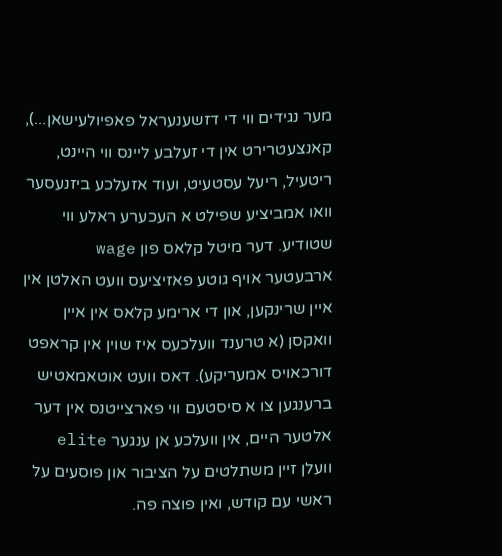מער נגידים ווי די דזשענעראל פאפיולעישאן...), קאנצעטרירט אין די זעלבע ליינס ווי היינט, ריטעיל, ריעל עסטעיט, ועוד אזעלכע ביזנעסער וואו אמביציע שפילט א העכערע ראלע ווי שטודיע. דער מיטל קלאס פון wage ארבעטער אויף גוטע פאזיציעס וועט האלטן אין איין שרינקען, און די ארימע קלאס אין איין וואקסן (א טרענד וועלכעס איז שוין אין קראפט דורכאויס אמעריקע). דאס וועט אוטאמאטיש ברענגען צו א סיסטעם ווי פארצייטנס אין דער אלטער היים, אין וועלכע אן ענגער elite וועלן זיין משתלטים על הציבור און פוסעים על ראשי עם קודש, ואין פוצה פה.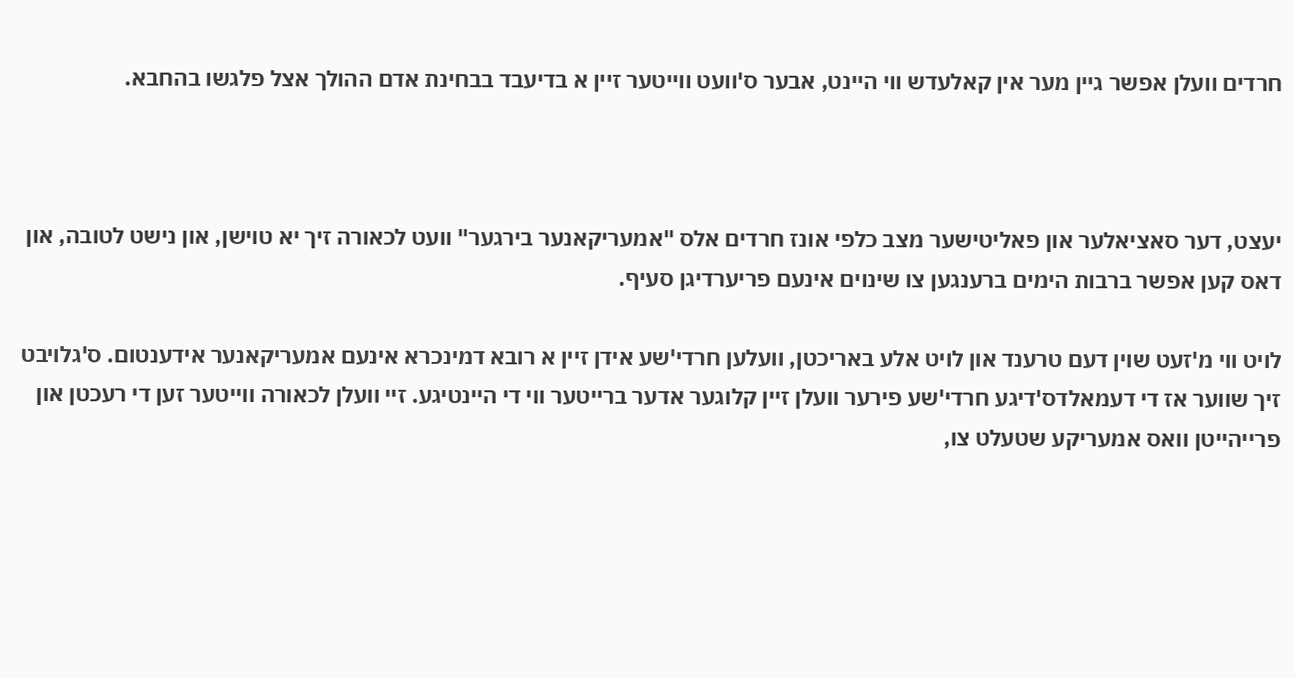חרדים וועלן אפשר גיין מער אין קאלעדש ווי היינט, אבער ס'וועט ווייטער זיין א בדיעבד בבחינת אדם ההולך אצל פלגשו בהחבא.



יעצט, דער סאציאלער און פאליטישער מצב כלפי אונז חרדים אלס "אמעריקאנער בירגער" וועט לכאורה זיך יא טוישן, און נישט לטובה, און דאס קען אפשר ברבות הימים ברענגען צו שינוים אינעם פריערדיגן סעיף.

לויט ווי מ'זעט שוין דעם טרענד און לויט אלע באריכטן, וועלען חרדי'שע אידן זיין א רובא דמינכרא אינעם אמעריקאנער אידענטום. ס'גלויבט זיך שווער אז די דעמאלדס'דיגע חרדי'שע פירער וועלן זיין קלוגער אדער ברייטער ווי די היינטיגע. זיי וועלן לכאורה ווייטער זען די רעכטן און פרייהייטן וואס אמעריקע שטעלט צו,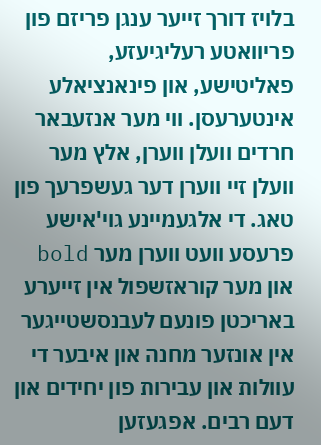בלויז דורך זייער ענגן פריזם פון פריוואטע רעליגיעזע, פאליטישע, און פינאנציאלע אינטערעסן. ווי מער אנזעבאר חרדים וועלן ווערן, אלץ מער וועלן זיי ווערן דער געשפרעך פון טאג. די אלגעמיינע גוי'אישע פרעסע וועט ווערן מער bold און מער קוראזשפול אין זייערע באריכטן פונעם לעבנסשטייגער אין אונזער מחנה און איבער די עוולות און עבירות פון יחידים און דעם רבים. אפגעזען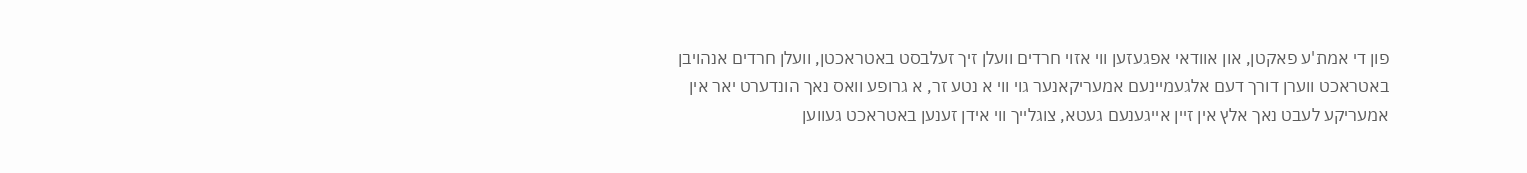פון די אמת'ע פאקטן, און אוודאי אפגעזען ווי אזוי חרדים וועלן זיך זעלבסט באטראכטן, וועלן חרדים אנהויבן באטראכט ווערן דורך דעם אלגעמיינעם אמעריקאנער גוי ווי א נטע זר, א גרופע וואס נאך הונדערט יאר אין אמעריקע לעבט נאך אלץ אין זיין אייגענעם געטא, צוגלייך ווי אידן זענען באטראכט געווען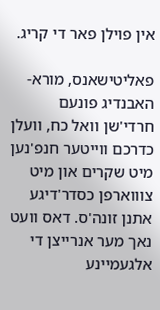אין פוילן פאר די קריג.

פאליטישאנס, מורא-האבנדיג פונעם חרדי'שן וואל כח, וועלן כדרכם ווייטער חנפ'נען מיט שקרים און מיט צוווארפן כסדר'דיגע אתנן זונה'ס. דאס וועט נאך מער אנרייצן די אלגעמיינע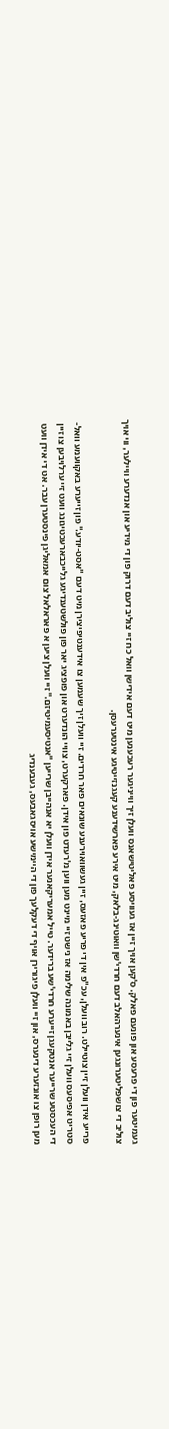געמיטער פון די פרעסע און פונעם פאלק. ס'קען אויך זיין אז געוויסע פאליטישאנס וועלן זיך ווייניגער רעכענען מיט דעם אידישן וואל כח זיי צוליב דעם דרוק פון די מידיע און אנדערע וויילער, ווי אויך צוליב די צושפליטערונגען אינערהאלב דעם חרדי'שן וואוטינג-בלאק, מיט אירע פארשידענע קעגנזייטיגע אינטערעסן.

פרייע אידן וועלן זיין צוטיילט. רוב וועלן, עכ"פ אין די פריע פאזעס, זיין געשוואוירענע שונאים פאר חרדים. זיי וועלן זיך שעמען צו אידענטיפיצירן מיט דעם "אסט-יודע." פון זייערע באקוועמע וואל-סטריט אפיסעס וועלן זיי גלייבן באמונה שלימה אז נישט זיי מיינט מען ווען מ'רעדט פון אידן. פארקערט, צוויי הונדערט און פופציג יאר פון פולשטענדיגע גלייכבארעכטיגונג וועט זיי ערלויבען צו זיין די העכסטע שרייער אנטקעגן זייערע חרדי'שע ברידער. טייל אמעריקאנער אידן וועלן יא אנהייבן שרייען "אנטיסעמיטיזם." זיי וועלן ציען א פאראלאל צום אמאליגן פינסטערן עבר. אט די אידן וועט מען רופן צו אונזערע דינערס, און זיי וועלן פיגורירן אויף די דעקלעך פון די היימישע אויסגאבעס, געבענדיג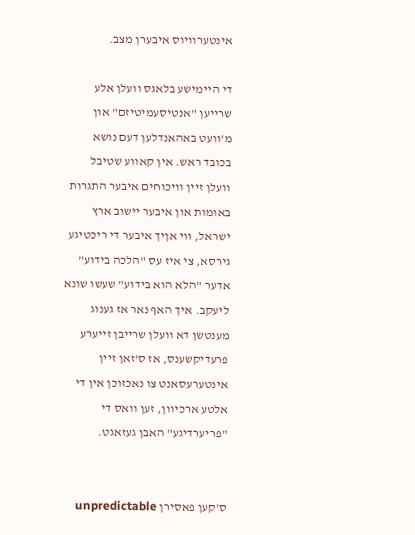אינטערוויוס איבערן מצב.

די היימישע בלאגס וועלן אלע שרייען "אנטיסעמיטיזם" און מ'וועט באהאנדלען דעם נושא בכובד ראש. אין קאווע שטיבל וועלן זיין וויכוחים איבער התגרות באומות און איבער יישוב ארץ ישראל, ווי אןיך איבער די ריכטיגע גירסא, צי איז עס "הלכה בידוע" אדער "הלא הוא בידוע" שעשו שונא ליעקב. איך האף נאר אז גענוג מענטשן דא וועלן שרייבן זייערע פרעדיקשענס, אז ס'זאן זיין אינטערעסאנט צו נאכזוכן אין די אלטע ארכיוון, זען וואס די "פריערדיגע" האבן געזאגט.


ס'קען פאסירן unpredictable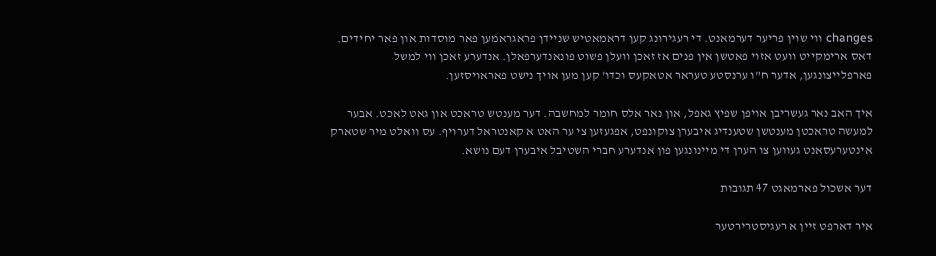changes ווי שוין פריער דערמאנט. די רעגירונג קען דראמאטיש שניידן פראגראמען פאר מוסדות און פאר יחידים. דאס ארימקייט וועט אזוי פאטשן אין פנים אז זאכן וועלן פשוט פונאנדערפאלן. אנדערע זאכן ווי למשל פארפלייצונגען, אדער ח"ו ערנסטע טעראר אטאקעס וכדו' קען מען אויך נישט פאראויסזען.

איך האב נאר געשריבן אויפן שפיץ גאפל, און נאר אלס חומר למחשבה. דער מענטש טראכט און גאט לאכט. אבער למעשה טראכטן מענטשן שטענדיג איבערן צוקונפט, אפגעזען צי ער האט א קאנטראל דערויף. עס וואלט מיר שטארק אינטערעסאנט געווען צו הערן די מיינונגען פון אנדערע חברי השטיבל איבערן דעם נושא.

דער אשכול פארמאגט 47 תגובות

איר דארפט זיין א רעגיסטרירטער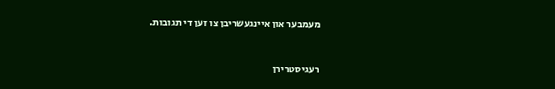מעמבער און איינגעשריבן צו זען די תגובות.


רעגיסטרירן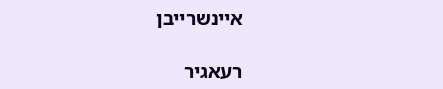איינשרייבן

רעאגיר